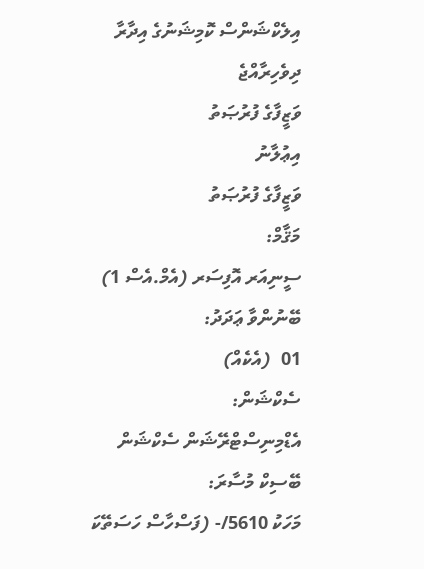އިލެކްޝަންސް ކޮމިޝަނުގެ އިދާރާ
ދިވެހިރާއްޖެ
ވަޒީފާގެ ފުރުޞަތު
އިޢުލާނު
ވަޒީފާގެ ފުރުޞަތު
މަޤާމް:
ސީނިއަރ އޮފިސަރ (އެމް.އެސް 1)
ބޭނުންވާ ޢަދަދު:
01  (އެކެއް)
ސެކްޝަން:
އެޑްމިނިސްޓްރޭޝަން ސެކްޝަން
ބޭސިކް މުސާރަ:
މަހަކު 5610/- (ފަސްހާސް ހަސަތޭކަ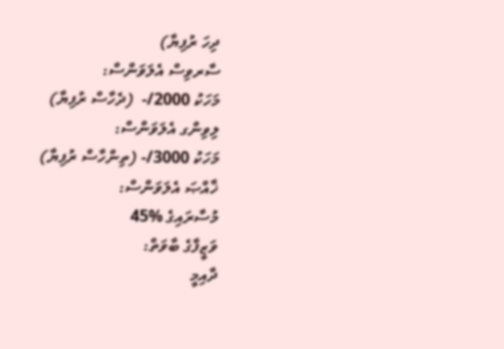ދިހަ ރުފިޔާ)
ސާރވިސް އެލަވަންސް:
މަހަކު 2000/-  (ދެހާސް ރުފިޔާ)
ލިވިންގ އެލަވަންސް:
މަހަކު 3000/- (ތިންހާސް ރުފިޔާ)
ޚާއްޞަ އެލަވަންސް:
މުސާރައިގެ %45
ވަޒީފާގެ ބާވަތް:
ދާއިމީ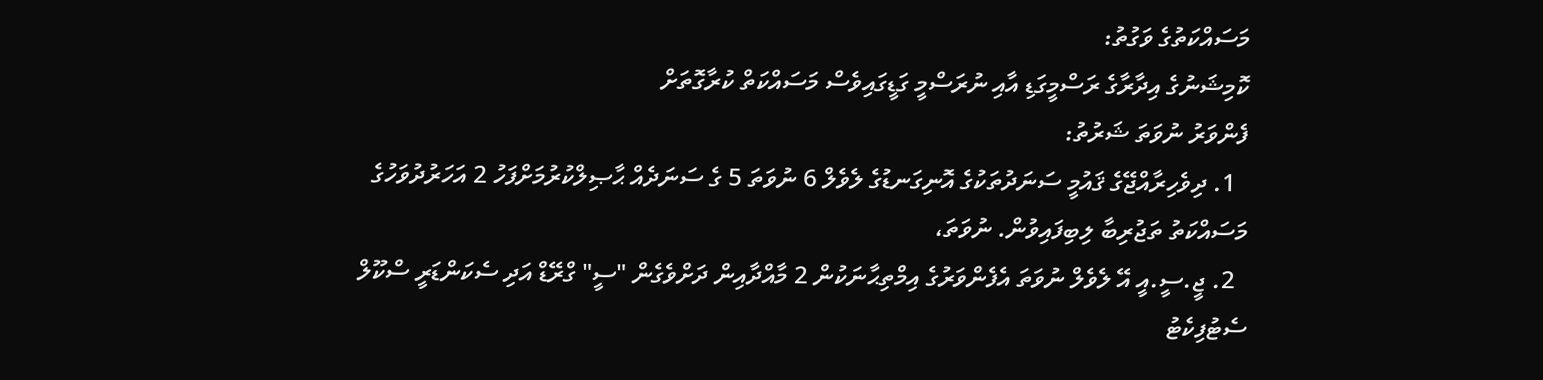މަސައްކަތުގެ ވަގުތު:
ކޮމިޝަނުގެ އިދާރާގެ ރަސްމީގަޑި އާއި ނުރަސްމީ ގަޑީގައިވެސް މަސައްކަތް ކުރާގޮތަށް
ފެންވަރު ނުވަތަ ޝަރުތު:
  1. ދިވެހިރާއްޖޭގެ ޤައުމީ ސަނަދުތަކުގެ އޮނިގަނޑުގެ ލެވެލް 6 ނުވަތަ 5 ގެ ސަނަދެއް ޙާޞިލްކުރުމަށްފަހު 2 އަހަރުދުވަހުގެ މަސައްކަތު ތަޖުރިބާ ލިބިފައިވުން. ނުވަތަ،
  2. ޖީ.ސީ.އީ އޭ ލެވެލް ނުވަތަ އެފެންވަރުގެ އިމްތިޙާނަކުން 2 މާއްދާއިން ދަށްވެގެން "ސީ" ގްރޭޑް އަދި ސެކަންޑަރީ ސްކޫލް ސެޓުފިކެޓު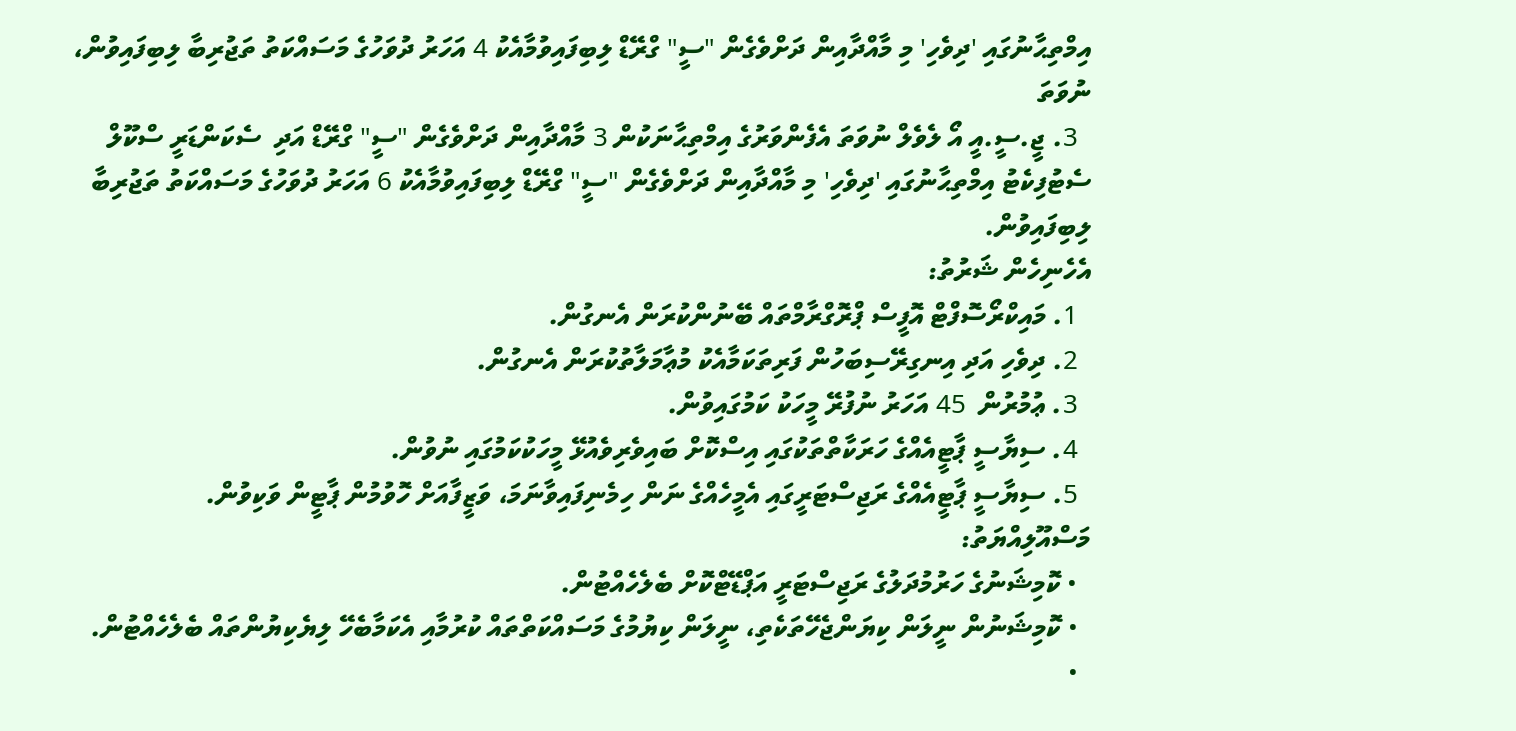އިމްތިޙާނުގައި 'ދިވެހި' މި މާއްދާއިން ދަށްވެގެން "ސީ" ގްރޭޑް ލިބިފައިވުމާއެކު 4 އަހަރު ދުވަހުގެ މަސައްކަތު ތަޖުރިބާ ލިބިފައިވުން،  ނުވަތަ
  3. ޖީ.ސީ.އީ އޯ ލެވެލް ނުވަތަ އެފެންވަރުގެ އިމްތިޙާނަކުން 3 މާއްދާއިން ދަށްވެގެން "ސީ" ގްރޭޑް އަދި  ސެކަންޑަރީ ސްކޫލް ސެޓުފިކެޓު އިމްތިޙާނުގައި 'ދިވެހި' މި މާއްދާއިން ދަށްވެގެން "ސީ" ގްރޭޑް ލިބިފައިވުމާއެކު 6 އަހަރު ދުވަހުގެ މަސައްކަތު ތަޖުރިބާ ލިބިފައިވުން.
އެހެނިހެން ޝަރުތު:
  1. މައިކްރޯސޮފްޓް އޮފީސް ޕްރޮގްރާމްތައް ބޭނުންކުރަން އެނގުން.
  2. ދިވެހި އަދި އިނގިރޭސިބަހުން ފަރިތަކަމާއެކު މުޢާމަލާތުކުރަން އެނގުން.
  3. ޢުމުރުން  45 އަހަރު ނުފުރޭ މީހަކު ކަމުގައިވުން.
  4. ސިޔާސީ ޕާޓީއެއްގެ ހަރަކާތްތަކުގައި އިސްކޮށް ބައިވެރިވެއުޅޭ މީހަކުކަމުގައި ނުވުން.
  5. ސިޔާސީ ޕާޓީއެއްގެ ރަޖިސްޓަރީގައި އެމީހެއްގެ ނަން ހިމެނިފައިވާނަމަ، ވަޒީފާއަށް ހޮވުމުން ޕާޓީން ވަކިވުން.
މަސްއޫލިއްޔަތު:
  • ކޮމިޝަނުގެ ހަރުމުދަލުގެ ރަޖިސްޓަރީ އަޕްޑޭޓްކޮށް ބެލެހެއްޓުން.
  • ކޮމިޝަނުން ނީލަން ކިޔަންޖެހޭތަކެތި، ނީލަން ކިޔުމުގެ މަސައްކަތްތައް ކުރުމާއި އެކަމާބެހޭ ލިޔެކިޔުންތައް ބެލެހެއްޓުން.
  •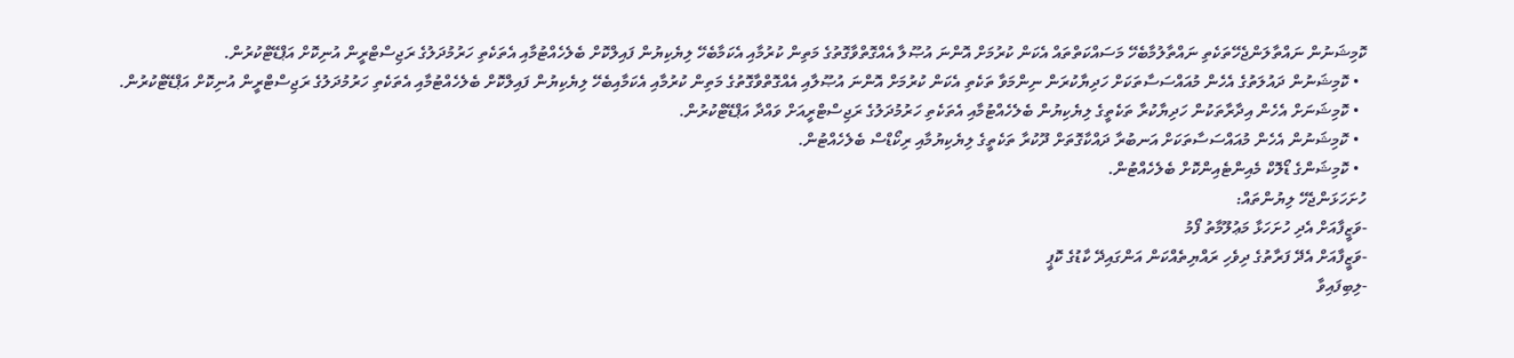ކޮމިޝަނުން ނައްތާލަންޖެހޭތަކެތި ނައްތާލުމާބެހޭ މަސައްކަތްތައް އެކަން ކުރުމަށް އޮންނަ އުޞޫލާ އެއްގޮތްވާގޮތުގެ މަތިން ކުރުމާއި އެކަމާބެހޭ ލިޔެކިޔުން ފައިލްކޮށް ބެލެހެއްޓުމާއި އެތަކެތި ހަރުމުދަލުގެ ރަޖިސްޓްރީން އުނިކޮށް އަޕްޑޭޓްކުރުން.
  • ކޮމިޝަނުން ދައުލަތުގެ އެހެން މުއައްސަސާތަކަށް ހަދިޔާކުރަން ނިންމަވާ ތަކެތި އެކަން ކުރުމަށް އޮންނަ އުޞޫލާއި އެއްގޮތްވާގޮތުގެ މަތިން ކުރުމާއި އެކަމާއިބެހޭ ލިޔެކިޔުން ފައިލްކޮށް ބެލެހެއްޓުމާއި އެތަކެތި ހަރުމުދަލުގެ ރަޖިސްޓްރީން އުނިކޮށް އަޕްޑޭޓްކުރުން.
  • ކޮމިޝަނަށް އެހެން އިދާރާތަކުން ހަދިޔާކުރާ ތަކެތީގެ ލިޔެކިޔުން ބެލެހެއްޓުމާއި އެތަކެތި ހަރުމުދަލުގެ ރަޖިސްޓްރީއަށް ވައްދާ އަޕްޑޭޓްކުރުން.
  • ކޮމިޝަނުން އެހެން މުއައްސަސާތަކަށް އަނބުރާ ދައްކާގޮތަށް ދޫކުރާ ތަކެތީގެ ލިޔެކިޔުމާއި ރިކޯޑްސް ބެލެހެއްޓުން.
  • ކޮމިޝަންގެ ޑޯލޮކް މެއިންޓެއިންކޮށް ބެލެހެއްޓުން.
ހުށަހަޅަންޖެހޭ ލިޔުންތައް:
-ވަޒީފާއަށް އެދި ހުށަހަޅާ މަޢުލޫމާތު ފޯމު
-ވަޒީފާއަށް އެދޭ ފަރާތުގެ ދިވެހި ރައްޔިތެއްކަން އަންގައިދޭ ކާޑުގެ ކޮޕީ
-ލިބިފައިވާ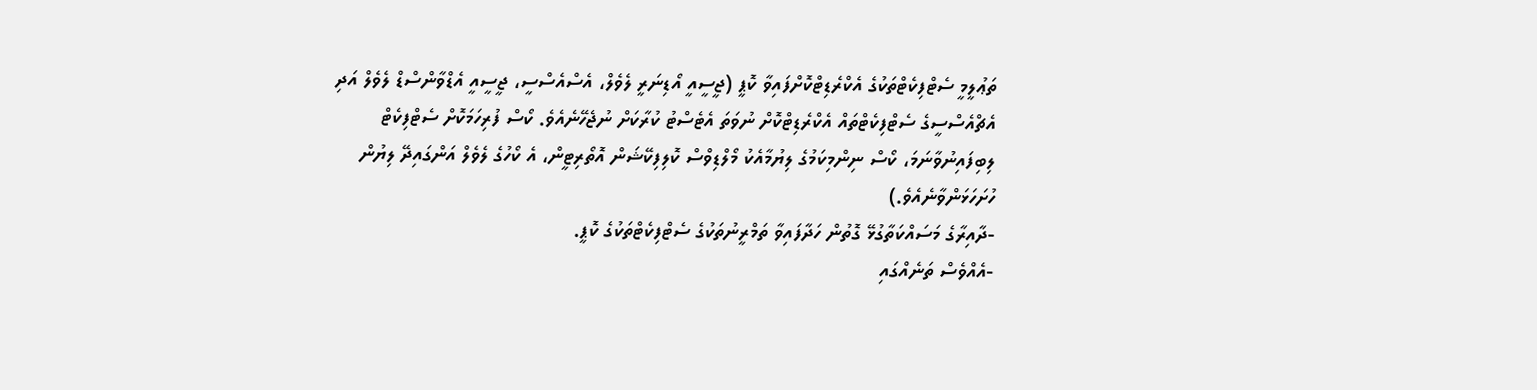ތަޢުލީމީ ސެޓްފިކެޓްތަކުގެ އެކްރެޑިޓްކޮށްފައިވާ ކޮޕީ (ޖީސީއީ އޯޑިނަރީ ލެވެލް، އެސްއެސްސީ، ޖީސީއީ އެޑްވާންސްޑް ލެވެލް އަދި އެޗްއެސްސީގެ ސެޓްފިކެޓްތައް އެކްރެޑިޓްކޮށް ނުވަތަ އެޓެސްޓު ކުރާކަށް ނުޖެހޭނެއެވެ. ކޯސް ފުރިހަމަކޮށް ސެޓްފިކެޓް ލިބިފައިނުވާނަމަ، ކޯސް ނިންމިކަމުގެ ލިޔުމާއެކު މޯލްޑިވްސް ކޮލިފިކޭޝަން އޮތޯރިޓީން، އެ ކޯހުގެ ލެވެލް އަންގައިދޭ ލިޔުން ހުށަހަޅަންވާނެއެވެ.)
-ދާއިރާގެ މަސައްކަތާގުޅޭ ގޮތުން ހަދާފައިވާ ތަމްރީނުތަކުގެ ސެޓްފިކެޓްތަކުގެ ކޮޕީ.
-އެއްވެސް ތަނެއްގައި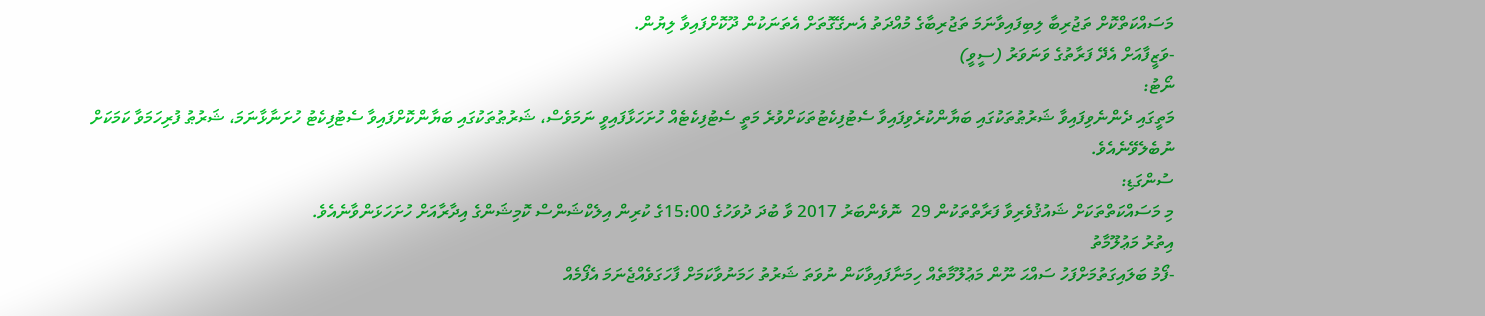މަސައްކަތްކޮށް ތަޖުރިބާ ލިބިފައިވާނަމަ ތަޖުރިބާގެ މުއްދަތު އެނގޭގޮތަށް އެތަނަކުން ދޫކޮށްފައިވާ ލިޔުން.
-ވަޒީފާއަށް އެދޭ ފަރާތުގެ ވަނަވަރު (ސީވީ)
ނޯޓު:
މަތީގައި ދެންނެވިފައިވާ ޝަރުޠުތަކުގައި ބަޔާންކުރެވިފައިވާ ސެޓުފިކެޓުތަކަށްވުރެ މަތީ ސެޓުފިކެޓެއް ހުށަހަޅާފައިވީ ނަމަވެސް، ޝަރުޠުތަކުގައި ބަޔާންކޮށްފައިވާ ސެޓުފިކެޓު ހުށަނާޅާނަމަ، ޝަރުޠު ފުރިހަމަވާ ކަމަކަށް ނުބެލެވޭނެއެވެ.
ސުންގަޑި:
މި މަސައްކަތްތަކަށް ޝައުޤުވެރިވާ ފަރާތްތަކުން 29  ނޮވެންބަރު 2017 ވާ ބުދަ ދުވަހުގެ 15:00ގެ ކުރިން އިލެކްޝަންސް ކޮމިޝަންގެ އިދާރާއަށް ހުށަހަޅަންވާނެއެވެ.
އިތުރު މަޢުލޫމާތު
-ފޯމު ބަލައިގަތުމަށްފަހު ސައްޙަ ނޫން މަޢުލޫމާތެއް ހިމަނާފައިވާކަން ނުވަތަ ޝަރުތު ހަމަނުވާކަމަށް ފާހަގަވެއްޖެނަމަ އެފޯމެއް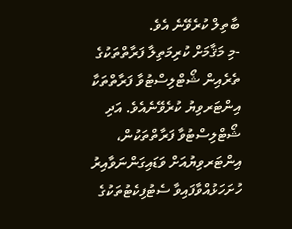ބާތިލް ކުރެވޭނެ އެވެ.
-މި މަޤާމަށް ކުރިމަތިލާ ފަރާތްތަކުގެ ތެރެއިން ޝޯޓްލިސްޓުވާ ފަރާތްތަކާ އިންޓަރވިޔު ކުރެވޭނެއެވެ. އަދި ޝޯޓްލިސްޓުވާ ފަރާތްތަކުން، އިންޓަރވިޔުއަށް ވަޑައިގަންނަވާއިރު ހުށަހަޅުއްވާފައިވާ ސެޓުފިކެޓުތަކުގެ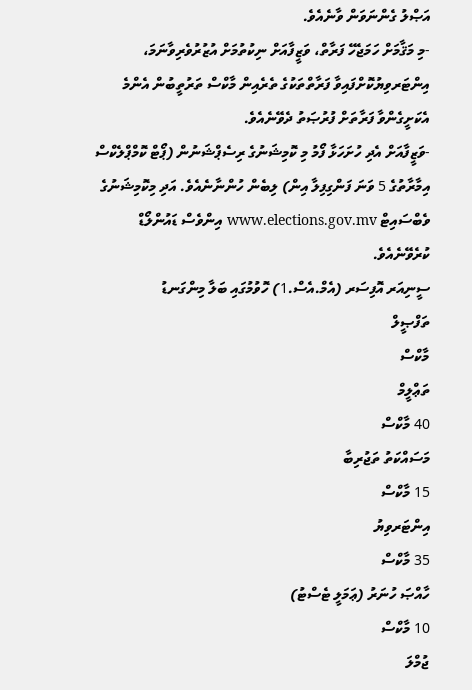އަޞްލު ގެންނަވަން ވާނެއެވެ.
-މި މަޤާމަށް ހަމަޖެހޭ ފަރާތް، ވަޒީފާއަށް ނިކުތުމަށް އުޒުރުވެރިވާނަމަ، އިންޓަރވިޔުކޮށްފައިވާ ފަރާތްތަކުގެ ތެރެއިން މާކްސް ތަރުތީބުން އެންމެ އެކަށީގެންވާ ފަރާތަށް ފުރުޞަތު ދެވޭނެއެވެ.
-ވަޒީފާއަށް އެދި ހުށަހަޅާ ފޯމު މި ކޮމިޝަނުގެ ރިސެޕްޝަނުން (ޕޯޓް ކޮމްޕްލެކްސް އިމާރާތުގެ 5 ވަނަ ފަންގިފިލާ އިން) ލިބެން ހުންނާނެއެވެ. އަދި މިކޮމިޝަނުގެ ވެބްސައިޓް www.elections.gov.mv އިންވެސް ޑައުންލޯޑް ކުރެވޭނެއެވެ.
ސީނިއަރ އޮފިސަރ (އެމް.އެސް.1) ހޮވުމުގައި ބަލާ މިންގަނޑު
ތަފްޞީލް
މާކްސް
ތަޢްލީމް
40 މާކްސް
މަސައްކަތު ތަޖުރިބާ
15 މާކްސް
އިންޓަރވިޔު
35 މާކްސް
ހާއްޞަ ހުނަރު (ޢަމަލީ ޓެސްޓު)
10 މާކްސް
ޖުމްލަ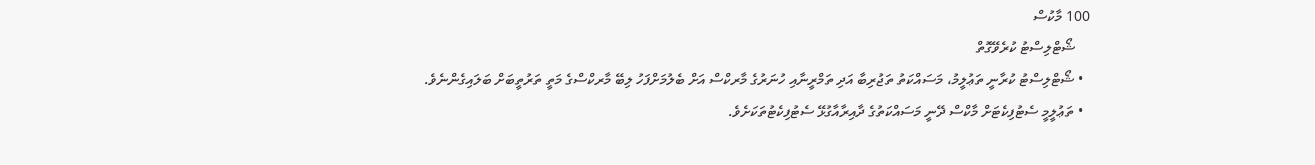100 މާކުސް
    ޝޯޓްލިސްޓު ކުރެވޭގޮތް
  • ޝޯޓްލިސްޓު ކުރާނީ ތަޢުލީމު، މަސައްކަތު ތަޖުރިބާ އަދި ތަމްރީނާއި ހުނަރުގެ މާރކްސް އަށް ބެލުމަށްފަހު ލިބޭ މާރކްސްގެ މަތީ ތަރުތީބަށް ބަލައިގެންނެވެ.
  • ތަޢުލީމީ ސެޓުފިކެޓަށް މާކްސް ދޭނީ މަސައްކަތުގެ ދާއިރާއާގުޅޭ ސެޓުފިކެޓުތަކަށެވެ.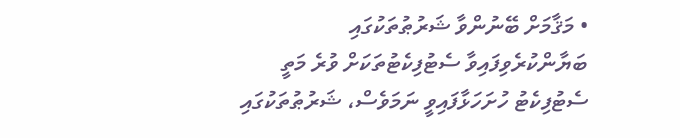• މަޤާމަށް ބޭނުންވާ ޝަރުޠުތަކުގައި ބަޔާންކުރެވިފައިވާ ސެޓުފިކެޓުތަކަށް ވުރެ މަތީ ސެޓުފިކެޓު ހުށަހަޅާފައިވީ ނަމަވެސް، ޝަރުޠުތަކުގައި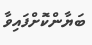ބަޔާންކޮށްފައިވާ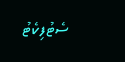ސެޓުފިކެޓު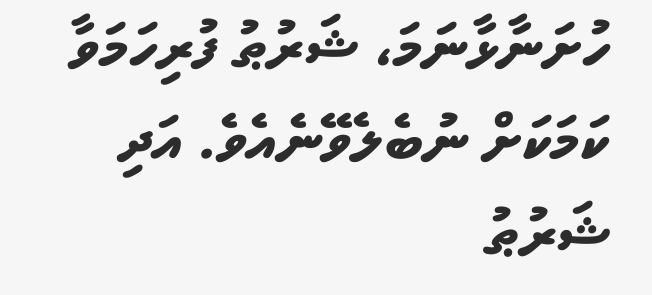ހުށަނާޅާނަމަ، ޝަރުޠު ފުރިހަމަވާ ކަމަކަށް ނުބެލެވޭނެއެވެ. އަދި ޝަރުޠު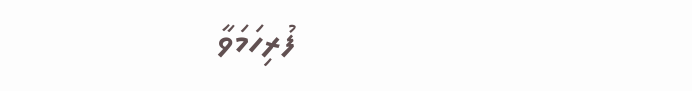ފުރިހަމަވާ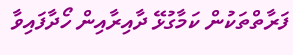ފަރާތްތަކުން ކަމާގުޅޭ ދާއިރާއިން ހޯދާފައިވާ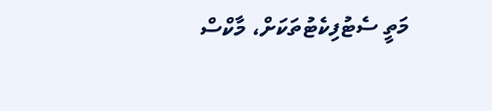މަތީ ސެޓުފިކެޓުތަކަށް، މާކްސް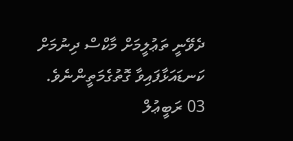ދެވޭނީ ތަޢުލީމަށް މާކްސް ދިނުމަށް ކަނޑައަޅާފައިވާ ގޮތުގެމަތީންނެވެ.
03 ރަބީޢުލް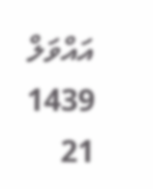އައްވަލް  1439
21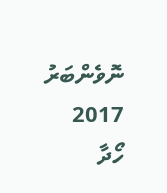ނޮވެންބަރު 2017
ހޯދާ